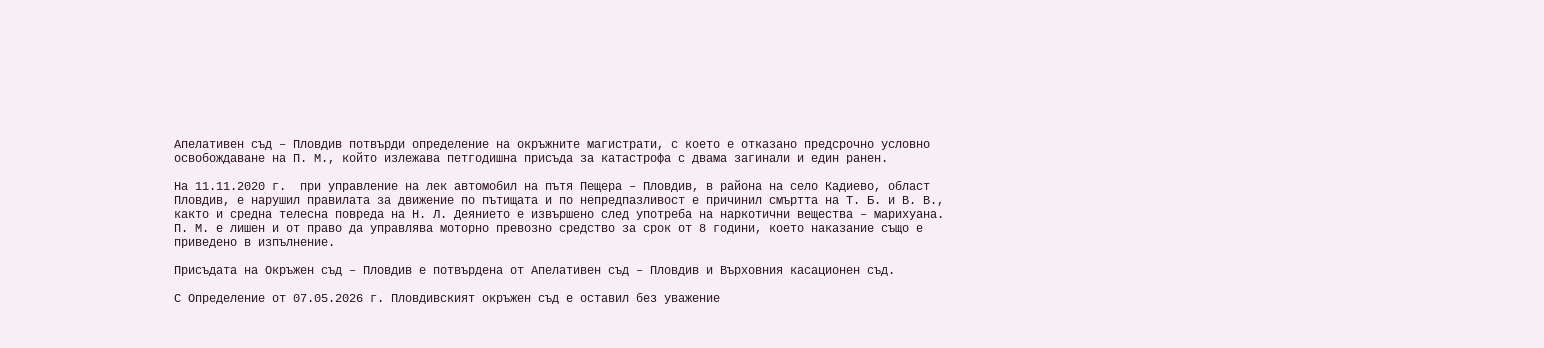Апелативен съд – Пловдив потвърди определение на окръжните магистрати, с което е отказано предсрочно условно освобождаване на П. М., който излежава петгодишна присъда за катастрофа с двама загинали и един ранен.

На 11.11.2020 г.  при управление на лек автомобил на пътя Пещера – Пловдив, в района на село Кадиево, област Пловдив, е нарушил правилата за движение по пътищата и по непредпазливост е причинил смъртта на Т. Б. и В. В., както и средна телесна повреда на Н. Л. Деянието е извършено след употреба на наркотични вещества – марихуана. П. М. е лишен и от право да управлява моторно превозно средство за срок от 8 години, което наказание също е приведено в изпълнение.

Присъдата на Окръжен съд – Пловдив е потвърдена от Апелативен съд – Пловдив и Върховния касационен съд.

С Определение от 07.05.2026 г. Пловдивският окръжен съд е оставил без уважение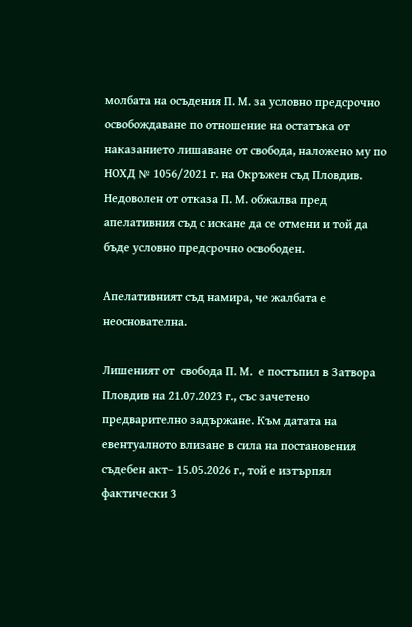молбата на осъдения П. М. за условно предсрочно освобождаване по отношение на остатъка от наказанието лишаване от свобода, наложено му по НОХД № 1056/2021 г. на Окръжен съд Пловдив. Недоволен от отказа П. М. обжалва пред апелативния съд с искане да се отмени и той да бъде условно предсрочно освободен.

Апелативният съд намира, че жалбата е неоснователна.

Лишеният от  свобода П. М.  е постъпил в Затвора Пловдив на 21.07.2023 г., със зачетено предварително задържане. Към датата на евентуалното влизане в сила на постановения съдебен акт– 15.05.2026 г., той е изтърпял фактически 3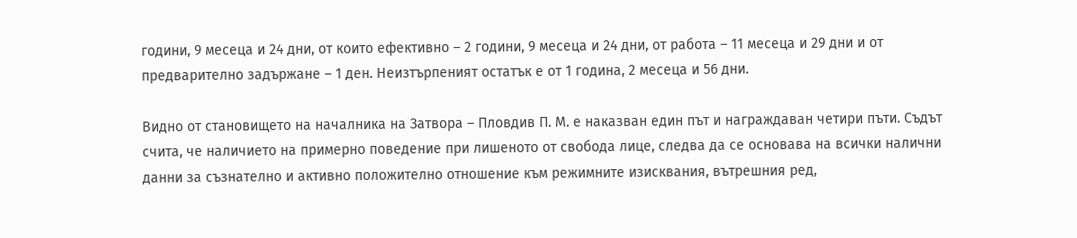години, 9 месеца и 24 дни, от които ефективно – 2 години, 9 месеца и 24 дни, от работа – 11 месеца и 29 дни и от предварително задържане – 1 ден. Неизтърпеният остатък е от 1 година, 2 месеца и 56 дни.

Видно от становището на началника на Затвора – Пловдив П. М. е наказван един път и награждаван четири пъти. Съдът счита, че наличието на примерно поведение при лишеното от свобода лице, следва да се основава на всички налични данни за съзнателно и активно положително отношение към режимните изисквания, вътрешния ред,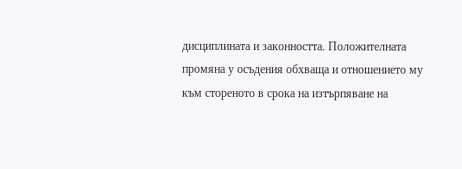дисциплината и законността. Положителната промяна у осъдения обхваща и отношението му към стореното в срока на изтърпяване на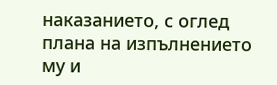наказанието, с оглед плана на изпълнението му и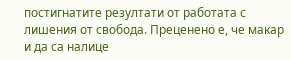постигнатите резултати от работата с лишения от свобода. Преценено е, че макар и да са налице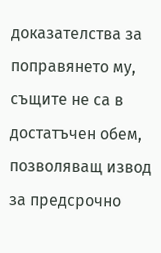доказателства за поправянето му, същите не са в достатъчен обем, позволяващ извод за предсрочно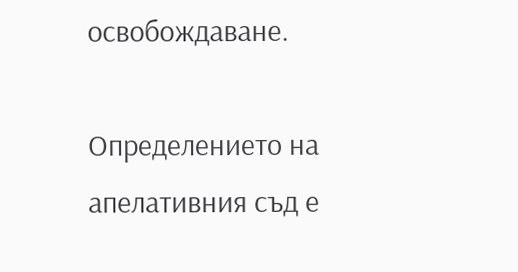освобождаване.

Определението на апелативния съд е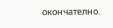окончателно.